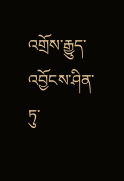འགྲོས་རྒྱུད་འབྱོངས་ཤིན་ཏུ་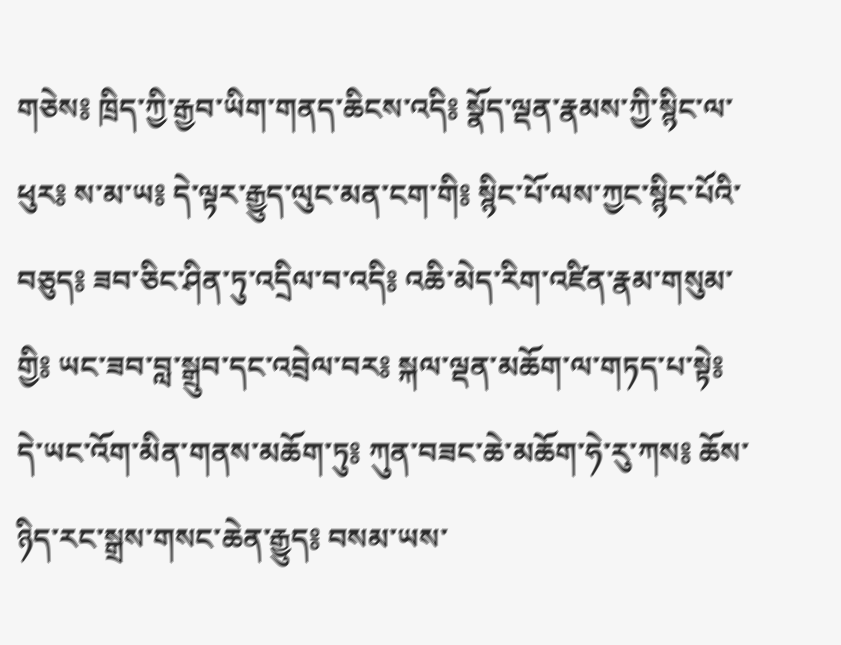གཅེས༔ ཁྲིད་ཀྱི་རྒྱབ་ཡིག་གནད་ཆིངས་འདི༔ སྣོད་ལྡན་རྣམས་ཀྱི་སྙིང་ལ་ཕུར༔ ས་མ་ཡ༔ དེ་ལྟར་རྒྱུད་ལུང་མན་ངག་གི༔ སྙིང་པོ་ལས་ཀྱང་སྙིང་པོའི་བཅུད༔ ཟབ་ཅིང་ཤིན་ཏུ་འདྲིལ་བ་འདི༔ འཆི་མེད་རིག་འཛིན་རྣམ་གསུམ་གྱི༔ ཡང་ཟབ་བླ་སྒྲུབ་དང་འབྲེལ་བར༔ སྐལ་ལྡན་མཆོག་ལ་གཏད་པ་སྟེ༔ དེ་ཡང་འོག་མིན་གནས་མཆོག་ཏུ༔ ཀུན་བཟང་ཆེ་མཆོག་ཧེ་རུ་ཀས༔ ཆོས་ཉིད་རང་སྒྲས་གསང་ཆེན་རྒྱུད༔ བསམ་ཡས་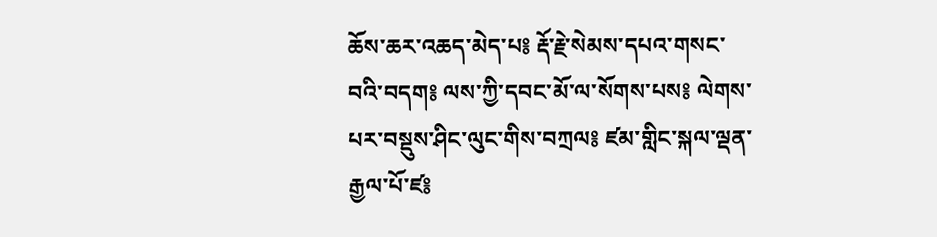ཆོས་ཆར་འཆད་མེད་པ༔ རྡོ་རྗེ་སེམས་དཔའ་གསང་བའི་བདག༔ ལས་ཀྱི་དབང་མོ་ལ་སོགས་པས༔ ལེགས་པར་བསྡུས་ཤིང་ལུང་གིས་བཀྲལ༔ ཛམ་གླིང་སྐལ་ལྡན་རྒྱལ་པོ་ཛ༔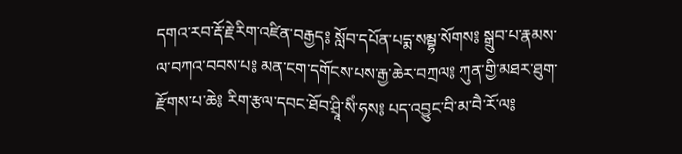དགའ་རབ་རྡོ་རྗེ་རིག་འཛིན་བརྒྱད༔ སློབ་དཔོན་པདྨ་སམྦྷ་སོགས༔ སྒྲུབ་པ་རྣམས་ལ་བཀའ་བབས་པ༔ མན་ངག་དགོངས་པས་རྒྱ་ཆེར་བཀྲལ༔ ཀུན་གྱི་མཐར་ཐུག་རྫོགས་པ་ཆེ༔ རིག་རྩལ་དབང་ཐོབ་ཤྲཱི་སིཾ་ཧས༔ པད་འབྱུང་བི་མ་བཻ་རོ་ལ༔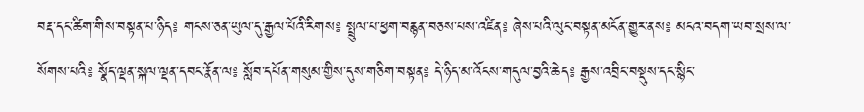བརྡ་དང་ཚིག་གིས་བསྟན་པ་ཉིད༔ གངས་ཅན་ཡུལ་དུ་རྒྱལ་པོའི་རིགས༔ སྤྲུལ་པ་ཕྱག་བརྙན་བཅས་པས་འཛིན༔ ཞེས་པའི་ལུང་བསྟན་མངོན་གྱུར་ནས༔ མངའ་བདག་ཡབ་སྲས་ལ་སོགས་པའི༔ སྣོད་ལྡན་སྐལ་ལྡན་དབང་རྣོན་ལ༔ སློབ་དཔོན་གསུམ་གྱིས་དུས་གཅིག་བསྟན༔ དེ་ཉིད་མ་འོངས་གདུལ་བྱའི་ཆེད༔ རྒྱས་འབྲིང་བསྡུས་དང་སྙིང་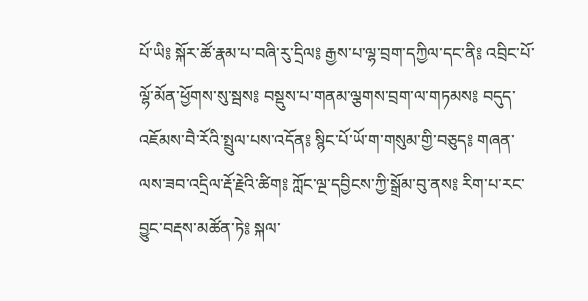པོ་ཡི༔ སྐོར་ཚོ་རྣམ་པ་བཞི་རུ་དྲིལ༔ རྒྱས་པ་ལྷ་བྲག་དཀྱིལ་དང་ནི༔ འབྲིང་པོ་ལྷོ་མོན་ཕྱོགས་སུ་སྦས༔ བསྡུས་པ་གནམ་ལྕགས་བྲག་ལ་གཏམས༔ བདུད་འཇོམས་བཻ་རོའི་སྤྲུལ་པས་འདོན༔ སྙིང་པོ་ཡོ་ག་གསུམ་གྱི་བཅུད༔ གཞན་ལས་ཟབ་འདྲིལ་རྡོ་རྗེའི་ཚིག༔ ཀློང་ལྔ་དབྱིངས་ཀྱི་སྒྲོམ་བུ་ནས༔ རིག་པ་རང་བྱུང་བརྡས་མཚོན་ཏེ༔ སྐལ་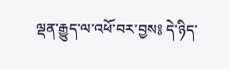ལྡན་རྒྱུད་ལ་འཕོ་བར་བྱས༔ དེ་ཉིད་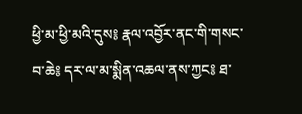ཕྱི་མ་ཕྱི་མའི་དུས༔ རྣལ་འབྱོར་ནང་གི་གསང་བ་ཆེ༔ དར་ལ་མ་སྨིན་འཆལ་ནས་ཀྱང༔ ཐ་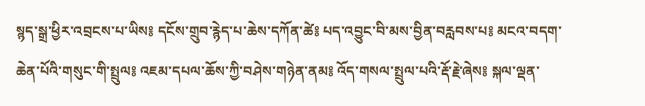སྙད་སྒྲ་ཕྱིར་འབྲངས་པ་ཡིས༔ དངོས་གྲུབ་རྙེད་པ་ཆེས་དཀོན་ཚེ༔ པད་འབྱུང་བི་མས་བྱིན་བརླབས་པ༔ མངའ་བདག་ཆེན་པོའི་གསུང་གི་སྤྲུལ༔ འཇམ་དཔལ་ཆོས་ཀྱི་བཤེས་གཉེན་ནམ༔ འོད་གསལ་སྤྲུལ་པའི་རྡོ་རྗེ་ཞེས༔ སྐལ་ལྡན་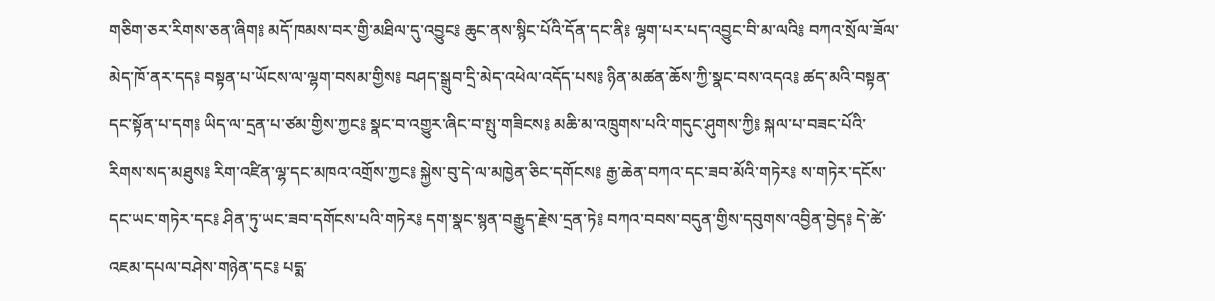གཅིག་ཅར་རིགས་ཅན་ཞིག༔ མདོ་ཁམས་བར་གྱི་མཐིལ་དུ་འབྱུང༔ ཆུང་ནས་སྙིང་པོའི་དོན་དང་ནི༔ ལྷག་པར་པད་འབྱུང་བི་མ་ལའི༔ བཀའ་སྲོལ་ཟོལ་མེད་ཁོ་ནར་དད༔ བསྟན་པ་ཡོངས་ལ་ལྷག་བསམ་གྱིས༔ བཤད་སྒྲུབ་དྲི་མེད་འཕེལ་འདོད་པས༔ ཉིན་མཚན་ཆོས་ཀྱི་སྣང་བས་འདའ༔ ཚད་མའི་བསྟན་དང་སྟོན་པ་དག༔ ཡིད་ལ་དྲན་པ་ཙམ་གྱིས་ཀྱང༔ སྣང་བ་འགྱུར་ཞིང་བ་སྤུ་གཟིངས༔ མཆི་མ་འཁྲུགས་པའི་གདུང་ཤུགས་ཀྱི༔ སྐལ་པ་བཟང་པོའི་རིགས་སད་མཐུས༔ རིག་འཛིན་ལྷ་དང་མཁའ་འགྲོས་ཀྱང༔ སྐྱེས་བུ་དེ་ལ་མཁྱེན་ཅིང་དགོངས༔ རྒྱ་ཆེན་བཀའ་དང་ཟབ་མོའི་གཏེར༔ ས་གཏེར་དངོས་དང་ཡང་གཏེར་དང༔ ཤིན་ཏུ་ཡང་ཟབ་དགོངས་པའི་གཏེར༔ དག་སྣང་སྙན་བརྒྱུད་རྗེས་དྲན་ཏེ༔ བཀའ་བབས་བདུན་གྱིས་དབུགས་འབྱིན་བྱེད༔ དེ་ཚེ་འཇམ་དཔལ་བཤེས་གཉེན་དང༔ པདྨ་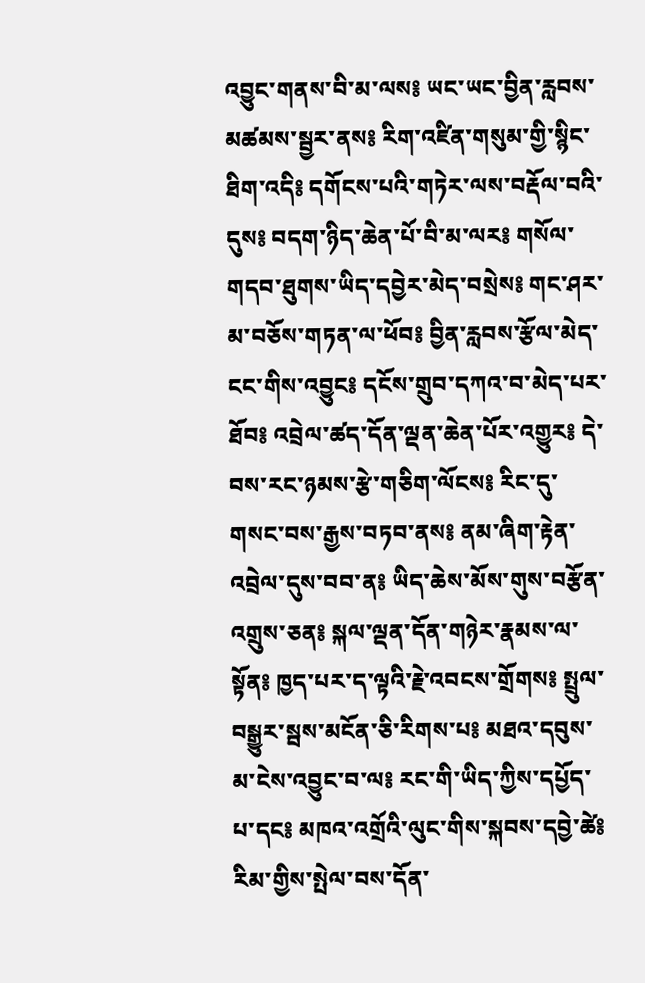འབྱུང་གནས་བི་མ་ལས༔ ཡང་ཡང་བྱིན་རླབས་མཚམས་སྦྱར་ནས༔ རིག་འཛིན་གསུམ་གྱི་སྙིང་ཐིག་འདི༔ དགོངས་པའི་གཏེར་ལས་བརྡོལ་བའི་དུས༔ བདག་ཉིད་ཆེན་པོ་བི་མ་ལར༔ གསོལ་གདབ་ཐུགས་ཡིད་དབྱེར་མེད་བསྲེས༔ གང་ཤར་མ་བཅོས་གཏན་ལ་ཕོབ༔ བྱིན་རླབས་རྩོལ་མེད་ངང་གིས་འབྱུང༔ དངོས་གྲུབ་དཀའ་བ་མེད་པར་ཐོབ༔ འབྲེལ་ཚད་དོན་ལྡན་ཆེན་པོར་འགྱུར༔ དེ་བས་རང་ཉམས་རྩེ་གཅིག་ལོངས༔ རིང་དུ་གསང་བས་རྒྱས་བཏབ་ནས༔ ནམ་ཞིག་རྟེན་འབྲེལ་དུས་བབ་ན༔ ཡིད་ཆེས་མོས་གུས་བརྩོན་འགྲུས་ཅན༔ སྐལ་ལྡན་དོན་གཉེར་རྣམས་ལ་སྟོན༔ ཁྱད་པར་ད་ལྟའི་རྗེ་འབངས་གྲོགས༔ སྤྲུལ་བསྒྱུར་སྦས་མངོན་ཅི་རིགས་པ༔ མཐའ་དབུས་མ་ངེས་འབྱུང་བ་ལ༔ རང་གི་ཡིད་ཀྱིས་དཔྱོད་པ་དང༔ མཁའ་འགྲོའི་ལུང་གིས་སྐབས་དབྱེ་ཚེ༔ རིམ་གྱིས་སྤེལ་བས་དོན་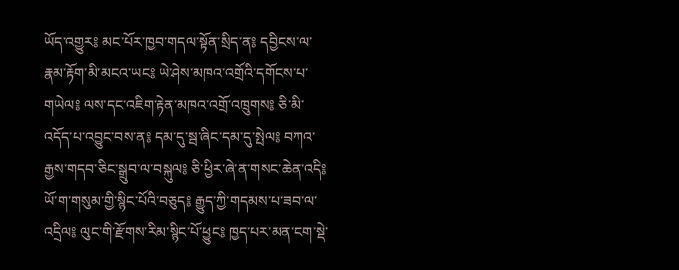ཡོད་འགྱུར༔ མང་པོར་ཁྱབ་གདལ་སྟོན་སྲིད་ན༔ དབྱིངས་ལ་རྣམ་རྟོག་མི་མངའ་ཡང༔ ཡེ་ཤེས་མཁའ་འགྲོའི་དགོངས་པ་གཡེལ༔ ལས་དང་འཇིག་རྟེན་མཁའ་འགྲོ་འཁྲུགས༔ ཅི་མི་འདོད་པ་འབྱུང་བས་ན༔ དམ་དུ་སྦ་ཞིང་དམ་དུ་སྤེལ༔ བཀའ་རྒྱས་གདབ་ཅིང་སྒྲུབ་ལ་བསྐུལ༔ ཅི་ཕྱིར་ཞེ་ན་གསང་ཆེན་འདི༔ ཡོ་ག་གསུམ་གྱི་སྙིང་པོའི་བཅུད༔ རྒྱུད་ཀྱི་གདམས་པ་ཟབ་ལ་འདྲིལ༔ ལུང་གི་རྫོགས་རིམ་སྙིང་པོ་ཕྱུང༔ ཁྱད་པར་མན་ངག་སྡེ་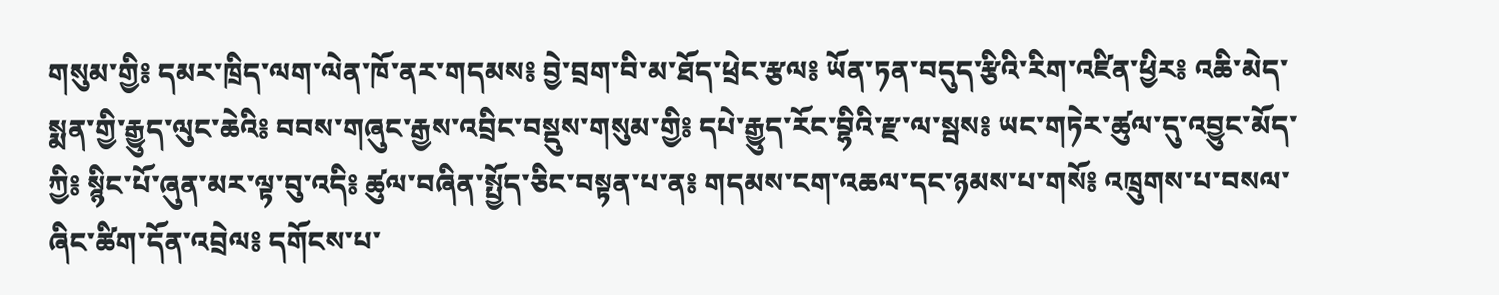གསུམ་གྱི༔ དམར་ཁྲིད་ལག་ལེན་ཁོ་ནར་གདམས༔ བྱེ་བྲག་བི་མ་ཐོད་ཕྲེང་རྩལ༔ ཡོན་ཏན་བདུད་རྩིའི་རིག་འཛིན་ཕྱིར༔ འཆི་མེད་སྨན་གྱི་རྒྱུད་ལུང་ཆེའི༔ བབས་གཞུང་རྒྱས་འབྲིང་བསྡུས་གསུམ་གྱི༔ དཔེ་རྒྱུད་རོང་བྷིའི་རྫ་ལ་སྦས༔ ཡང་གཏེར་ཚུལ་དུ་འབྱུང་མོད་ཀྱི༔ སྙིང་པོ་ཞུན་མར་ལྟ་བུ་འདི༔ ཚུལ་བཞིན་སྤྱོད་ཅིང་བསྟན་པ་ན༔ གདམས་ངག་འཆལ་དང་ཉམས་པ་གསོ༔ འཁྲུགས་པ་བསལ་ཞིང་ཚིག་དོན་འབྲེལ༔ དགོངས་པ་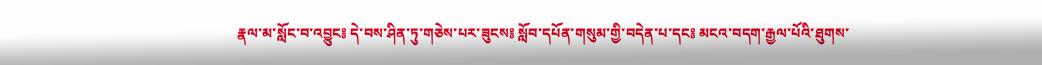རྣལ་མ་སློང་བ་འབྱུང༔ དེ་བས་ཤིན་ཏུ་གཅེས་པར་ཟུངས༔ སློབ་དཔོན་གསུམ་གྱི་བདེན་པ་དང༔ མངའ་བདག་རྒྱལ་པོའི་ཐུགས་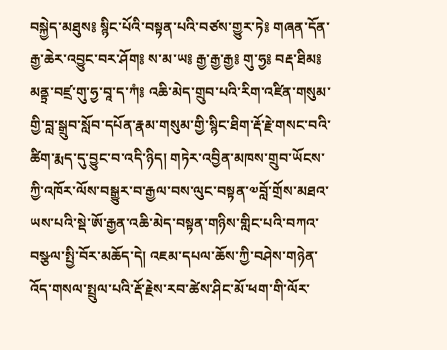བསྐྱེད་མཐུས༔ སྙིང་པོའི་བསྟན་པའི་བཙས་གྱུར་ཏེ༔ གཞན་དོན་རྒྱ་ཆེར་འབྱུང་བར་ཤོག༔ ས་མ་ཡ༔ རྒྱ་རྒྱ་རྒྱ༔ གུ་ཧྱ༔ བརྡ་ཐིམ༔ མནྟྲ་བཛྲ་གུ་ཧྱ་བཱ་ད་ཀཾ༔ འཆི་མེད་གྲུབ་པའི་རིག་འཛིན་གསུམ་གྱི་བླ་སྒྲུབ་སློབ་དཔོན་རྣམ་གསུམ་གྱི་སྙིང་ཐིག་རྡོ་རྗེ་གསང་བའི་ཚིག་རྨད་དུ་བྱུང་བ་འདི་ཉིད། གཏེར་འབྱིན་མཁས་གྲུབ་ཡོངས་ཀྱི་འཁོར་ལོས་བསྒྱུར་བ་རྒྱལ་བས་ལུང་བསྟན་༧བློ་གྲོས་མཐའ་ཡས་པའི་སྡེ་ཨོ་རྒྱན་འཆི་མེད་བསྟན་གཉིས་གླིང་པའི་བཀའ་བསྩལ་སྤྱི་བོར་མཆོད་དེ། འཇམ་དཔལ་ཆོས་ཀྱི་བཤེས་གཉེན་འོད་གསལ་སྤྲུལ་པའི་རྡོ་རྗེས་རབ་ཚེས་ཤིང་མོ་ཕག་གི་ལོར་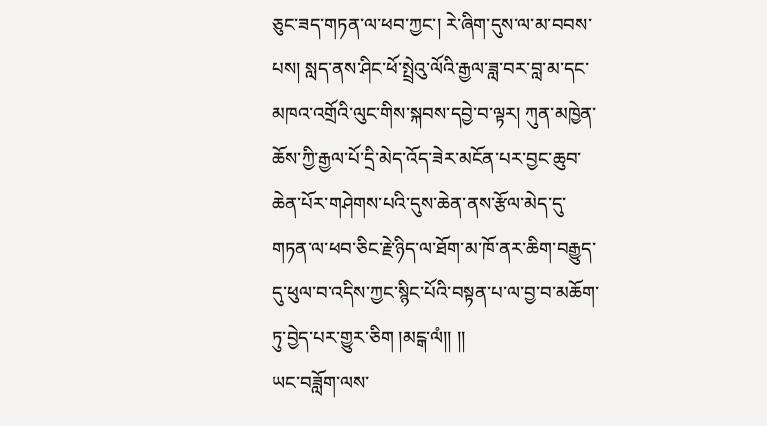ཅུང་ཟད་གཏན་ལ་ཕབ་ཀྱང་། རེ་ཞིག་དུས་ལ་མ་བབས་པས། སླད་ནས་ཤིང་ཕོ་སྤྲེའུ་ལོའི་རྒྱལ་ཟླ་བར་བླ་མ་དང་མཁའ་འགྲོའི་ལུང་གིས་སྐབས་དབྱེ་བ་ལྟར། ཀུན་མཁྱེན་ཆོས་ཀྱི་རྒྱལ་པོ་དྲི་མེད་འོད་ཟེར་མངོན་པར་བྱང་ཆུབ་ཆེན་པོར་གཤེགས་པའི་དུས་ཆེན་ནས་རྩོལ་མེད་དུ་གཏན་ལ་ཕབ་ཅིང་རྗེ་ཉིད་ལ་ཐོག་མ་ཁོ་ནར་ཆིག་བརྒྱུད་དུ་ཕུལ་བ་འདིས་ཀྱང་སྙིང་པོའི་བསྟན་པ་ལ་བྱ་བ་མཆོག་ཏུ་བྱེད་པར་གྱུར་ཅིག །མངྒ་ལཾ།། །།
ཡང་བཟློག་ལས་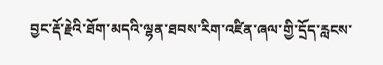བྱང་རྡོ་རྗེའི་ཐོག་མདའི་ལྷན་ཐབས་རིག་འཛིན་ཞལ་གྱི་དྲོད་རླངས་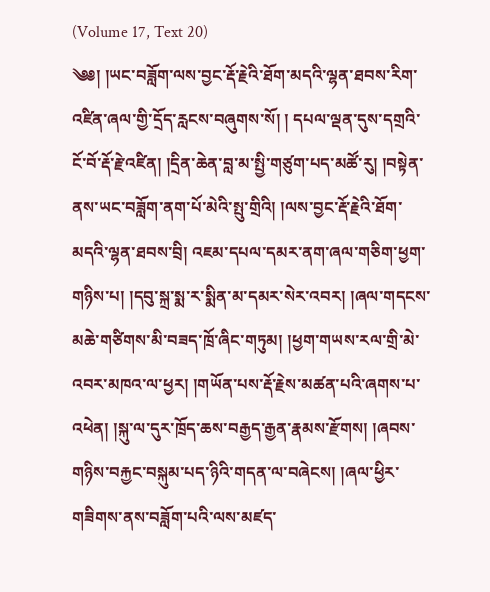(Volume 17, Text 20)
༄༅། །ཡང་བཟློག་ལས་བྱང་རྡོ་རྗེའི་ཐོག་མདའི་ལྷན་ཐབས་རིག་འཛིན་ཞལ་གྱི་དྲོད་རླངས་བཞུགས་སོ། ། དཔལ་ལྡན་དུས་དགྲའི་ངོ་བོ་རྡོ་རྗེ་འཛིན། །དྲིན་ཆེན་བླ་མ་སྤྱི་གཙུག་པད་མཚོ་རུ། །བསྟེན་ནས་ཡང་བཟློག་ནག་པོ་མེའི་སྤུ་གྲིའི། །ལས་བྱང་རྡོ་རྗེའི་ཐོག་མདའི་ལྷན་ཐབས་བྲི། འཇམ་དཔལ་དམར་ནག་ཞལ་གཅིག་ཕྱག་གཉིས་པ། །དབུ་སྐྲ་སྨ་ར་སྨིན་མ་དམར་སེར་འབར། །ཞལ་གདངས་མཆེ་གཙིགས་མི་བཟད་ཁྲོ་ཞིང་གཏུམ། །ཕྱག་གཡས་རལ་གྲི་མེ་འབར་མཁའ་ལ་ཕྱར། །གཡོན་པས་རྡོ་རྗེས་མཚན་པའི་ཞགས་པ་འཕེན། །སྐུ་ལ་དུར་ཁྲོད་ཆས་བརྒྱད་རྒྱན་རྣམས་རྫོགས། །ཞབས་གཉིས་བརྐྱང་བསྐུམ་པད་ཉིའི་གདན་ལ་བཞེངས། །ཞལ་ཕྱིར་གཟིགས་ནས་བཟློག་པའི་ལས་མཛད་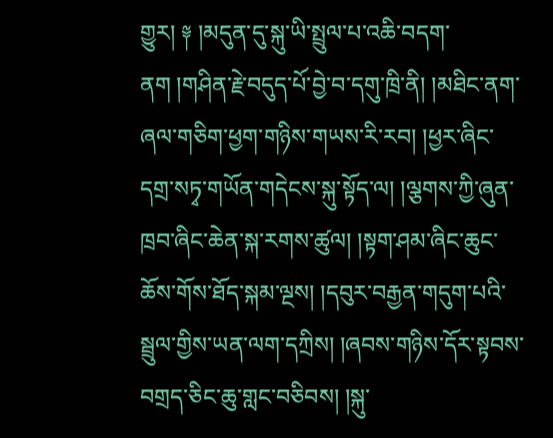གྱུར། ༈ །མདུན་དུ་སྐུ་ཡི་སྤྲུལ་པ་འཆི་བདག་ནག །གཤིན་རྗེ་བདུད་པོ་བྱེ་བ་དགུ་ཁྲི་ནི། །མཐིང་ནག་ཞལ་གཅིག་ཕྱག་གཉིས་གཡས་རི་རབ། །ཕྱར་ཞིང་དགྲ་སཏྭ་གཡོན་གདེངས་སྐུ་སྟོད་ལ། །ལྕགས་ཀྱི་ཞུན་ཁྲབ་ཞིང་ཆེན་སྐ་རགས་ཚུལ། །སྟག་ཤམ་ཞིང་ཆུང་ཆོས་གོས་ཐོད་སྐམ་ལྔས། །དབུར་བརྒྱན་གདུག་པའི་སྦྲུལ་གྱིས་ཡན་ལག་དཀྲིས། །ཞབས་གཉིས་དོར་སྟབས་བགྲད་ཅིང་ཆུ་གླང་བཅིབས། །སྐུ་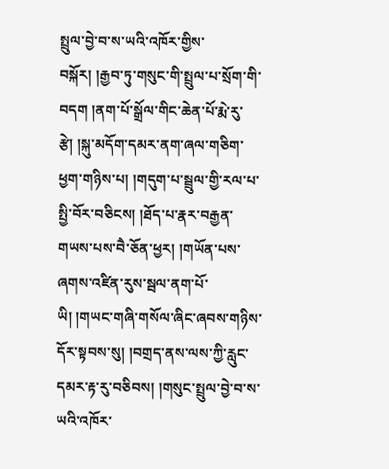སྤྲུལ་བྱེ་བ་ས་ཡའི་འཁོར་གྱིས་བསྐོར། །རྒྱབ་ཏུ་གསུང་གི་སྤྲུལ་པ་སྲོག་གི་བདག །ནག་པོ་སྒྲོལ་གིང་ཆེན་པོ་རྨེ་རུ་རྩེ། །སྐུ་མདོག་དམར་ནག་ཞལ་གཅིག་ཕྱག་གཉིས་པ། །གདུག་པ་སྦྲུལ་གྱི་རལ་པ་སྤྱི་བོར་བཅིངས། །ཐོད་པ་རྣར་བརྒྱན་གཡས་པས་བཻ་ཅོན་ཕྱར། །གཡོན་པས་ཞགས་འཛིན་རུས་སྦལ་ནག་པོ་ཡི། །གཡང་གཞི་གསོལ་ཞིང་ཞབས་གཉིས་དོར་སྟབས་སུ། །བགྲད་ནས་ལས་ཀྱི་རླུང་དམར་རྟ་རུ་བཅིབས། །གསུང་སྤྲུལ་བྱེ་བ་ས་ཡའི་འཁོར་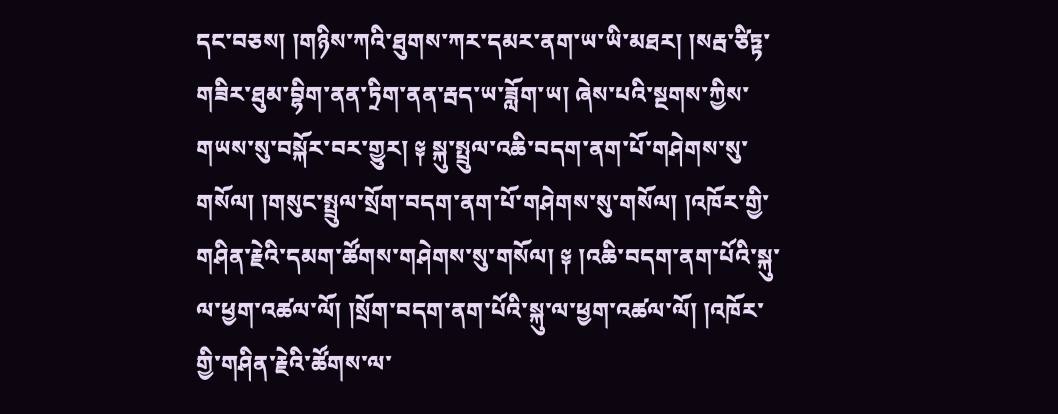དང་བཅས། །གཉིས་ཀའི་ཐུགས་ཀར་དམར་ནག་ཡ་ཡི་མཐར། །སརྦ་ཙིཏྟ་གཟིར་ཐུམ་བྷིག་ནན་ཏྲིག་ནན་རྦད་ཡ་ཟློག་ཡ། ཞེས་པའི་སྔགས་ཀྱིས་གཡས་སུ་བསྐོར་བར་གྱུར། ༈ སྐུ་སྤྲུལ་འཆི་བདག་ནག་པོ་གཤེགས་སུ་གསོལ། །གསུང་སྤྲུལ་སྲོག་བདག་ནག་པོ་གཤེགས་སུ་གསོལ། །འཁོར་གྱི་གཤིན་རྗེའི་དམག་ཚོགས་གཤེགས་སུ་གསོལ། ༈ །འཆི་བདག་ནག་པོའི་སྐུ་ལ་ཕྱག་འཚལ་ལོ། །སྲོག་བདག་ནག་པོའི་སྐུ་ལ་ཕྱག་འཚལ་ལོ། །འཁོར་གྱི་གཤིན་རྗེའི་ཚོགས་ལ་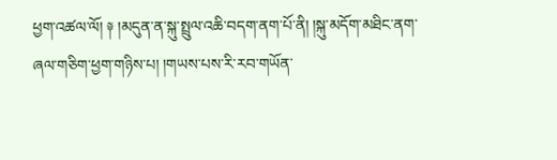ཕྱག་འཚལ་ལོ། ༈ །མདུན་ན་སྐུ་སྤྲུལ་འཆི་བདག་ནག་པོ་ནི། །སྐུ་མདོག་མཐིང་ནག་ཞལ་གཅིག་ཕྱག་གཉིས་པ། །གཡས་པས་རི་རབ་གཡོན་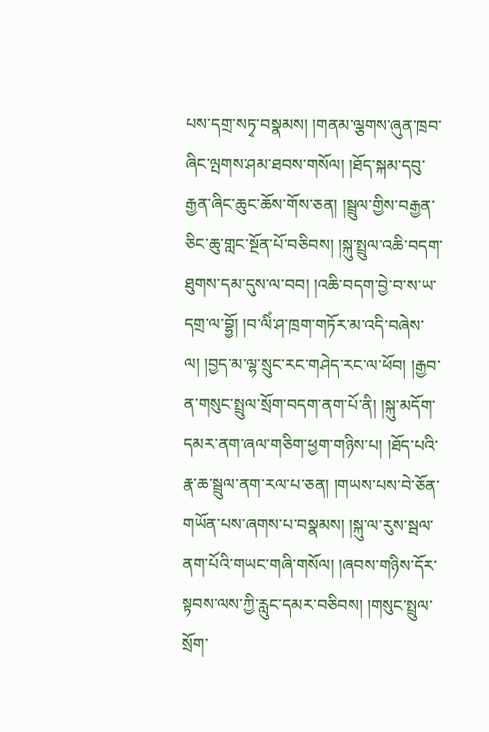པས་དགྲ་སཏྭ་བསྣམས། །གནམ་ལྕགས་ཞུན་ཁྲབ་ཞིང་ལྤགས་ཤམ་ཐབས་གསོལ། །ཐོད་སྐམ་དབུ་རྒྱན་ཞིང་ཆུང་ཆོས་གོས་ཅན། །སྦྲུལ་གྱིས་བརྒྱན་ཅིང་ཆུ་གླང་སྔོན་པོ་བཅིབས། །སྐུ་སྤྲུལ་འཆི་བདག་ཐུགས་དམ་དུས་ལ་བབ། །འཆི་བདག་བྱེ་བ་ས་ཡ་དགྲ་ལ་བྷྱོ། །བ་ལིཾ་ཤ་ཁྲག་གཏོར་མ་འདི་བཞེས་ལ། །བྱད་མ་ལྷ་སྲུང་རང་གཤེད་རང་ལ་ཕོབ། །རྒྱབ་ན་གསུང་སྤྲུལ་སྲོག་བདག་ནག་པོ་ནི། །སྐུ་མདོག་དམར་ནག་ཞལ་གཅིག་ཕྱག་གཉིས་པ། །ཐོད་པའི་རྣ་ཆ་སྦྲུལ་ནག་རལ་པ་ཅན། །གཡས་པས་བེ་ཅོན་གཡོན་པས་ཞགས་པ་བསྣམས། །སྐུ་ལ་རུས་སྦལ་ནག་པོའི་གཡང་གཞི་གསོལ། །ཞབས་གཉིས་དོར་སྟབས་ལས་ཀྱི་རླུང་དམར་བཅིབས། །གསུང་སྤྲུལ་སྲོག་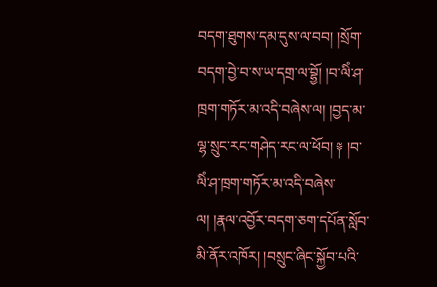བདག་ཐུགས་དམ་དུས་ལ་བབ། །སྲོག་བདག་བྱེ་བ་ས་ཡ་དགྲ་ལ་བྷྱོ། །བ་ལིཾ་ཤ་ཁྲག་གཏོར་མ་འདི་བཞེས་ལ། །བྱད་མ་ལྷ་སྲུང་རང་གཤེད་རང་ལ་ཕོབ། ༈ །བ་ལིཾ་ཤ་ཁྲག་གཏོར་མ་འདི་བཞེས་ལ། །རྣལ་འབྱོར་བདག་ཅག་དཔོན་སློབ་མི་ནོར་འཁོར། །བསྲུང་ཞིང་སྐྱོབ་པའི་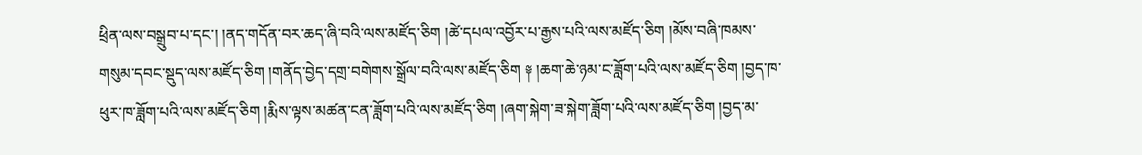ཕྲིན་ལས་བསྒྲུབ་པ་དང་། །ནད་གདོན་བར་ཆད་ཞི་བའི་ལས་མཛོད་ཅིག །ཚེ་དཔལ་འབྱོར་པ་རྒྱས་པའི་ལས་མཛོད་ཅིག །མོས་བཞི་ཁམས་གསུམ་དབང་སྡུད་ལས་མཛོད་ཅིག །གནོད་བྱེད་དགྲ་བགེགས་སྒྲོལ་བའི་ལས་མཛོད་ཅིག ༈ །ཆག་ཆེ་ཉམ་ང་ཟློག་པའི་ལས་མཛོད་ཅིག །བྱད་ཁ་ཕུར་ཁ་ཟློག་པའི་ལས་མཛོད་ཅིག །རྨིས་ལྟས་མཚན་ངན་ཟློག་པའི་ལས་མཛོད་ཅིག །ཞག་སྐེག་ཟ་སྐེག་ཟློག་པའི་ལས་མཛོད་ཅིག །བྱད་མ་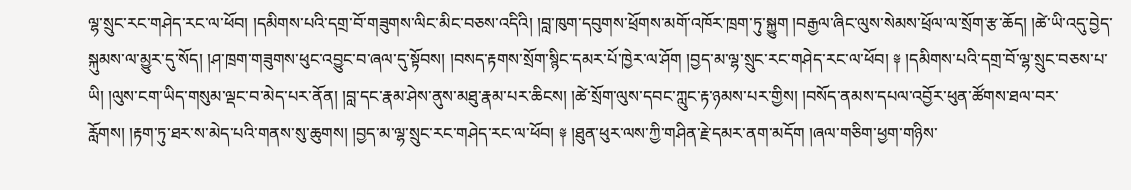ལྷ་སྲུང་རང་གཤེད་རང་ལ་ཕོབ། །དམིགས་པའི་དགྲ་བོ་གཟུགས་ལིང་མིང་བཅས་འདིའི། །བླ་ཁུག་དབུགས་ཕྲོགས་མགོ་འཁོར་ཁྲག་ཏུ་སྐྱུག །བརྒྱལ་ཞིང་ལུས་སེམས་ཕྲོལ་ལ་སྲོག་རྩ་ཆོད། །ཚེ་ཡི་འདུ་བྱེད་སྐུམས་ལ་མྱུར་དུ་སོད། །ཤ་ཁྲག་གཟུགས་ཕུང་འབྱུང་བ་ཞལ་དུ་སྟོབས། །བསད་རྟགས་སྲོག་སྙིང་དམར་པོ་ཁྱེར་ལ་ཤོག །བྱད་མ་ལྷ་སྲུང་རང་གཤེད་རང་ལ་ཕོབ། ༈ །དམིགས་པའི་དགྲ་བོ་ལྷ་སྲུང་བཅས་པ་ཡི། །ལུས་ངག་ཡིད་གསུམ་ལྡང་བ་མེད་པར་ནོན། །བླ་དང་རྣམ་ཤེས་ནུས་མཐུ་རྣམ་པར་ཆིངས། །ཚེ་སྲོག་ལུས་དབང་ཀླུང་རྟ་ཉམས་པར་གྱིས། །བསོད་ནམས་དཔལ་འབྱོར་ཕུན་ཚོགས་ཐལ་བར་རློགས། །རྟག་ཏུ་ཐར་ས་མེད་པའི་གནས་སུ་ཆུགས། །བྱད་མ་ལྷ་སྲུང་རང་གཤེད་རང་ལ་ཕོབ། ༈ །ཐུན་ཕུར་ལས་ཀྱི་གཤིན་རྗེ་དམར་ནག་མདོག །ཞལ་གཅིག་ཕྱག་གཉིས་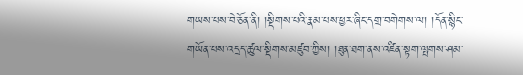གཡས་པས་བེ་ཅོན་ནི། །སྡིགས་པའི་རྣམ་པས་ཕྱར་ཞིང་དགྲ་བགེགས་ལ། །དོན་སྙིང་གཡོན་པས་འདྲད་ཚུལ་སྡིགས་མཛུབ་ཀྱིས། །ཐུན་ཐག་ནས་འཛིན་སྟག་ལྤགས་ཤམ་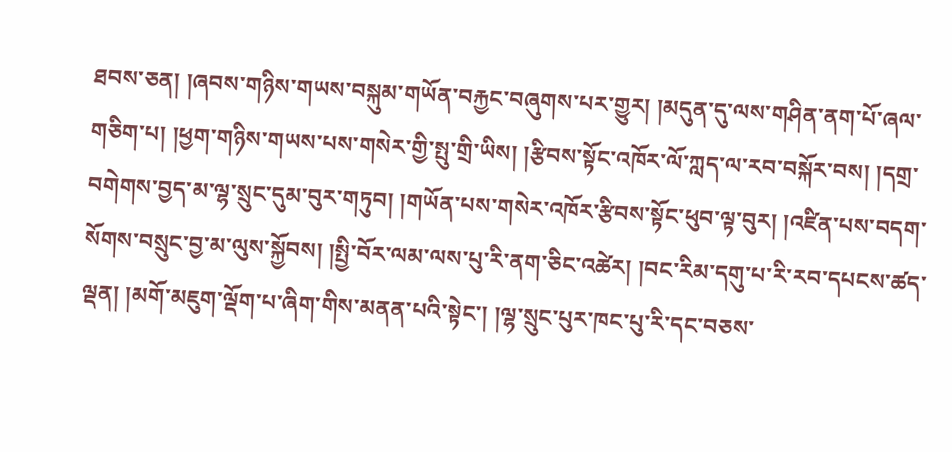ཐབས་ཅན། །ཞབས་གཉིས་གཡས་བསྐུམ་གཡོན་བརྐྱང་བཞུགས་པར་གྱུར། །མདུན་དུ་ལས་གཤིན་ནག་པོ་ཞལ་གཅིག་པ། །ཕྱག་གཉིས་གཡས་པས་གསེར་གྱི་སྤུ་གྲི་ཡིས། །རྩིབས་སྟོང་འཁོར་ལོ་ཀླད་ལ་རབ་བསྐོར་བས། །དགྲ་བགེགས་བྱད་མ་ལྷ་སྲུང་དུམ་བུར་གཏུབ། །གཡོན་པས་གསེར་འཁོར་རྩིབས་སྟོང་ཕུབ་ལྟ་བུར། །འཛིན་པས་བདག་སོགས་བསྲུང་བྱ་མ་ལུས་སྐྱོབས། །སྤྱི་བོར་ལམ་ལས་པུ་རི་ནག་ཅིང་འཚེར། །བང་རིམ་དགུ་པ་རི་རབ་དཔངས་ཚད་ལྡན། །མགོ་མཇུག་ལྡོག་པ་ཞིག་གིས་མནན་པའི་སྟེང་། །ལྷ་སྲུང་པུར་ཁང་པུ་རི་དང་བཅས་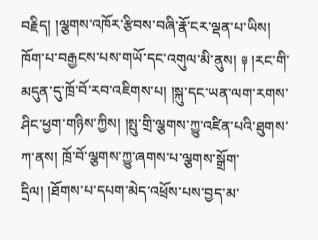བརྗིད། །ལྕགས་འཁོར་རྩིབས་བཞི་རྣོ་ངར་ལྡན་པ་ཡིས། ཁོག་པ་བརྒྱངས་པས་གཡོ་དང་འགུལ་མི་ནུས། ༈ །རང་གི་མདུན་དུ་ཁྲོ་བོ་རབ་འཇིགས་པ། །སྐུ་དང་ཡན་ལག་རགས་ཤིང་ཕྱག་གཉིས་ཀྱིས། །སྤུ་གྲི་ལྕགས་ཀྱུ་འཛིན་པའི་ཐུགས་ཀ་ནས། ཁྲོ་བོ་ལྕགས་ཀྱུ་ཞགས་པ་ལྕགས་སྒྲོག་དྲིལ། །ཐོགས་པ་དཔག་མེད་འཕྲོས་པས་བྱད་མ་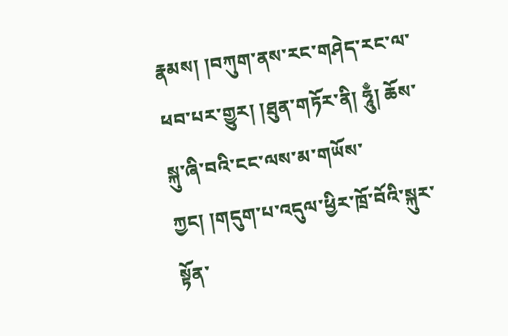རྣམས། །བཀུག་ནས་རང་གཤེད་རང་ལ་ཕབ་པར་གྱུར། །ཐུན་གཏོར་ནི། ཧཱུྃ། ཆོས་སྐུ་ཞི་བའི་ངང་ལས་མ་གཡོས་ཀྱང། །གདུག་པ་འདུལ་ཕྱིར་ཁྲོ་བོའི་སྐུར་སྟོན་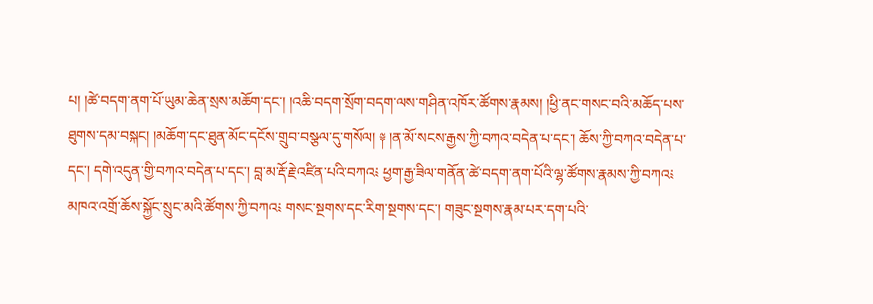པ། །ཚེ་བདག་ནག་པོ་ཡུམ་ཆེན་སྲས་མཆོག་དང་། །འཆི་བདག་སྲོག་བདག་ལས་གཤིན་འཁོར་ཚོགས་རྣམས། །ཕྱི་ནང་གསང་བའི་མཆོད་པས་ཐུགས་དམ་བསྐང། །མཆོག་དང་ཐུན་མོང་དངོས་གྲུབ་བསྩལ་དུ་གསོལ། ༈ །ན་མོ་སངས་རྒྱས་ཀྱི་བཀའ་བདེན་པ་དང་། ཆོས་ཀྱི་བཀའ་བདེན་པ་དང་། དགེ་འདུན་གྱི་བཀའ་བདེན་པ་དང་། བླ་མ་རྡོ་རྗེ་འཛིན་པའི་བཀའ༴ ཕྱག་རྒྱ་ཟིལ་གནོན་ཚེ་བདག་ནག་པོའི་ལྷ་ཚོགས་རྣམས་ཀྱི་བཀའ༴ མཁའ་འགྲོ་ཆོས་སྐྱོང་སྲུང་མའི་ཚོགས་ཀྱི་བཀའ༴ གསང་སྔགས་དང་རིག་སྔགས་དང་། གཟུང་སྔགས་རྣམ་པར་དག་པའི་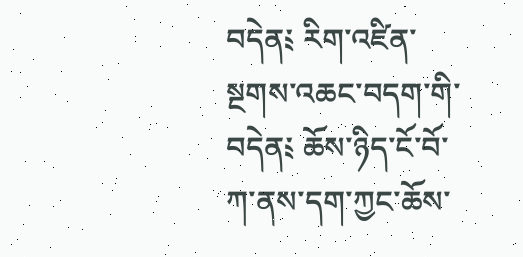བདེན༴ རིག་འཛིན་སྔགས་འཆང་བདག་གི་བདེན༴ ཆོས་ཉིད་ངོ་བོ་ཀ་ནས་དག་ཀྱང་ཆོས་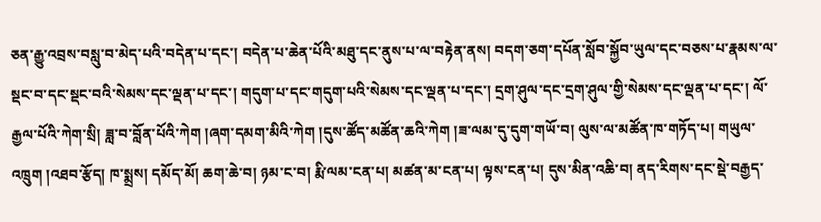ཅན་རྒྱུ་འབྲས་བསླུ་བ་མེད་པའི་བདེན་པ་དང་། བདེན་པ་ཆེན་པོའི་མཐུ་དང་ནུས་པ་ལ་བརྟེན་ནས། བདག་ཅག་དཔོན་སློབ་སྐྱོབ་ཡུལ་དང་བཅས་པ་རྣམས་ལ་སྡང་བ་དང་སྡང་བའི་སེམས་དང་ལྡན་པ་དང་། གདུག་པ་དང་གདུག་པའི་སེམས་དང་ལྡན་པ་དང་། དྲག་ཤུལ་དང་དྲག་ཤུལ་གྱི་སེམས་དང་ལྡན་པ་དང་། ལོ་རྒྱལ་པོའི་ཀེག་སྲི། ཟླ་བ་བློན་པོའི་ཀེག །ཞག་དམག་མིའི་ཀེག །དུས་ཚོད་མཚོན་ཆའི་ཀེག །ཟ་ལམ་དུ་དུག་གཡོ་བ། ལུས་ལ་མཚོན་ཁ་གཏོད་པ། གཡུལ་འཁྲུག །འཐབ་རྩོད། ཁ་སྨྲས། དམོད་མོ། ཆག་ཆེ་བ། ཉམ་ང་བ། རྨི་ལམ་ངན་པ། མཚན་མ་ངན་པ། ལྟས་ངན་པ། དུས་མིན་འཆི་བ། ནད་རིགས་དང་སྡེ་བརྒྱད་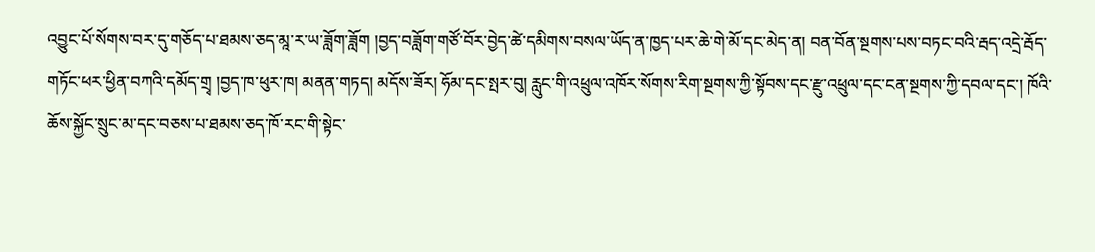འབྱུང་པོ་སོགས་བར་དུ་གཅོད་པ་ཐམས་ཅད་མཱ་ར་ཡ་ཟློག་ཟློག །བྱད་བཟློག་གཙོ་བོར་བྱེད་ཚེ་དམིགས་བསལ་ཡོད་ན་ཁྱད་པར་ཆེ་གེ་མོ་དང་མེད་ན། བན་བོན་སྔགས་པས་བཏང་བའི་རྦད་འདྲེ་རྦོད་གཏོང་ཕར་ཕྱིན་བཀའི་དམོད་གྲྭ །བྱད་ཁ་ཕུར་ཁ། མནན་གཏད། མདོས་ཟོར། ཧོམ་དང་སྤར་བུ། རླུང་གི་འཕྲུལ་འཁོར་སོགས་རིག་སྔགས་ཀྱི་སྟོབས་དང་རྫུ་འཕྲུལ་དང་ངན་སྔགས་ཀྱི་དབལ་དང་། ཁོའི་ཆོས་སྐྱོང་སྲུང་མ་དང་བཅས་པ་ཐམས་ཅད་ཁོ་རང་གི་སྟེང་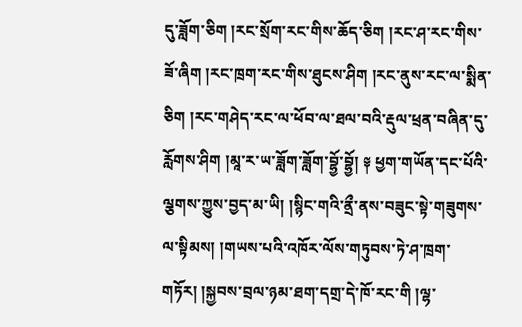དུ་ཟློག་ཅིག །རང་སྲོག་རང་གིས་ཆོད་ཅིག །རང་ཤ་རང་གིས་ཟོ་ཞིག །རང་ཁྲག་རང་གིས་ཐུངས་ཤིག །རང་ནུས་རང་ལ་སྨིན་ཅིག །རང་གཤེད་རང་ལ་ཕོབ་ལ་ཐལ་བའི་རྡུལ་ཕྲན་བཞིན་དུ་རློགས་ཤིག །མཱ་ར་ཡ་ཟློག་ཟློག་བྷྱོ་བྷྱོ། ༈ ཕྱག་གཡོན་དང་པོའི་ལྕགས་ཀྱུས་བྱད་མ་ཡི། །སྙིང་གའི་ནྲྀ་ནས་བཟུང་སྟེ་གཟུགས་ལ་སྟིམས། །གཡས་པའི་འཁོར་ལོས་གཏུབས་ཏེ་ཤ་ཁྲག་གཏོར། །སྐྱབས་བྲལ་ཉམ་ཐག་དགྲ་དེ་ཁོ་རང་གི །ལྷ་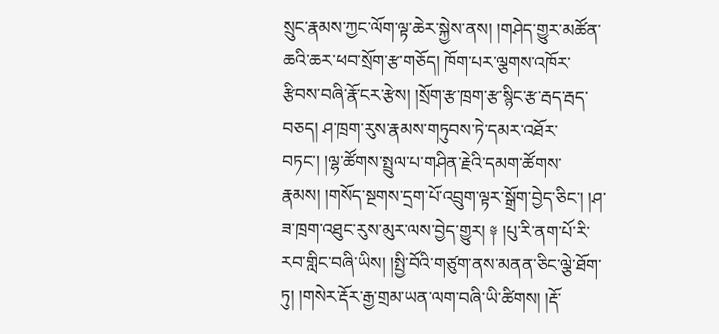སྲུང་རྣམས་ཀྱང་ལོག་ལྟ་ཆེར་སྐྱེས་ནས། །གཤེད་གྱུར་མཚོན་ཆའི་ཆར་ཕབ་སྲོག་རྩ་གཅོད། ཁོག་པར་ལྕགས་འཁོར་རྩིབས་བཞི་རྣོ་ངར་རྩེས། །སྲོག་རྩ་ཁྲག་རྩ་སྙིང་རྩ་རྦད་རྦད་བཅད། ཤ་ཁྲག་རུས་རྣམས་གཏུབས་ཏེ་དམར་འཐོར་བཏང་། །ལྷ་ཚོགས་སྤྲུལ་པ་གཤིན་རྗེའི་དམག་ཚོགས་རྣམས། །གསོད་སྔགས་དྲག་པོ་འབྲུག་ལྟར་སྒྲོག་བྱེད་ཅིང་། །ཤ་ཟ་ཁྲག་འཐུང་རུས་མུར་ལས་བྱེད་གྱུར། ༈ །པུ་རི་ནག་པོ་རི་རབ་གླིང་བཞི་ཡིས། །སྤྱི་བོའི་གཙུག་ནས་མནན་ཅིང་ལྕེ་ཐོག་ཏུ། །གསེར་རྡོར་རྒྱ་གྲམ་ཡན་ལག་བཞི་ཡི་ཚིགས། །རྡོ་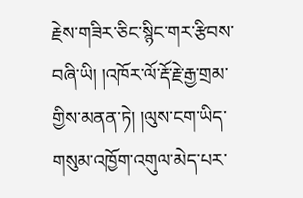རྗེས་གཟིར་ཅིང་སྙིང་གར་རྩིབས་བཞི་ཡི། །འཁོར་ལོ་རྡོ་རྗེ་རྒྱ་གྲམ་གྱིས་མནན་ཏེ། །ལུས་ངག་ཡིད་གསུམ་འཁྱོག་འགུལ་མེད་པར་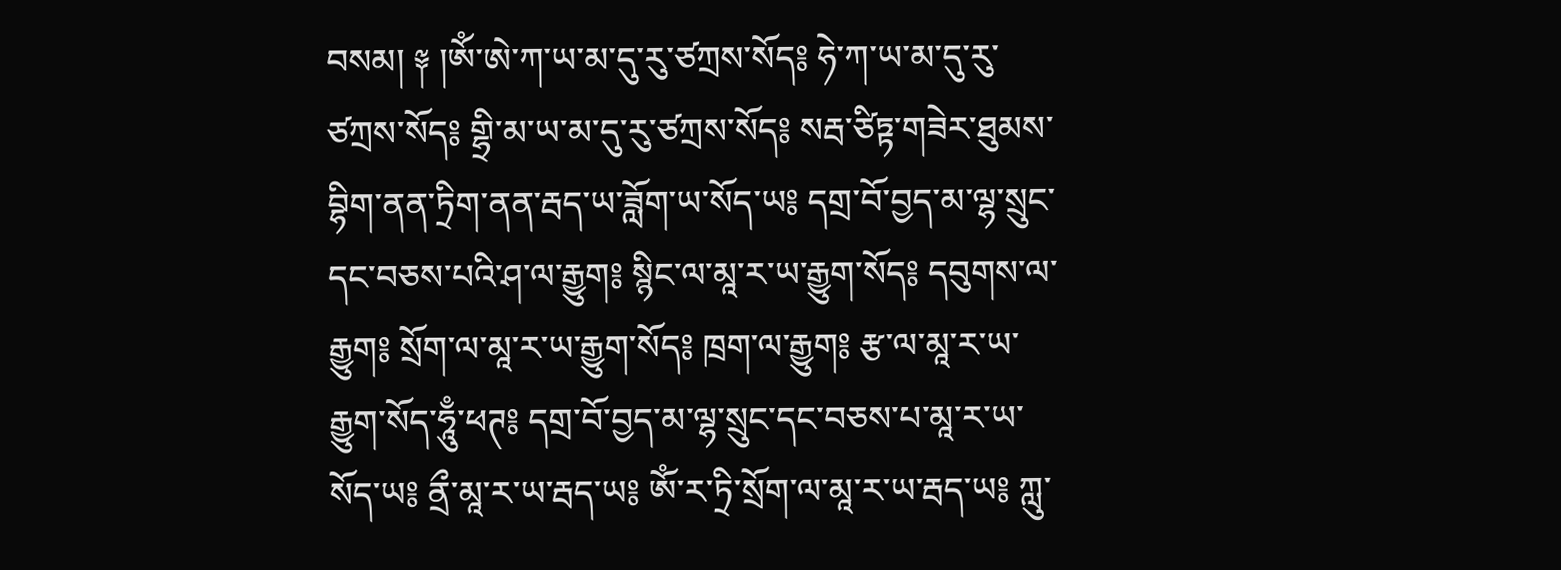བསམ། ༈ །ཨོཾ་ཨེ་ཀ་ཡ་མ་དུ་རུ་ཙཀྲས་སོད༔ ཧེ་ཀ་ཡ་མ་དུ་རུ་ཙཀྲས་སོད༔ གྷྲི་མ་ཡ་མ་དུ་རུ་ཙཀྲས་སོད༔ སརྦ་ཙིཏྟ་གཟེར་ཐུམས་བྷིག་ནན་ཏྲིག་ནན་རྦད་ཡ་ཟློག་ཡ་སོད་ཡ༔ དགྲ་བོ་བྱད་མ་ལྷ་སྲུང་དང་བཅས་པའི་ཤ་ལ་རྒྱུག༔ སྙིང་ལ་མཱ་ར་ཡ་རྒྱུག་སོད༔ དབུགས་ལ་རྒྱུག༔ སྲོག་ལ་མཱ་ར་ཡ་རྒྱུག་སོད༔ ཁྲག་ལ་རྒྱུག༔ རྩ་ལ་མཱ་ར་ཡ་རྒྱུག་སོད་ཧཱུྃ་ཕཊ༔ དགྲ་བོ་བྱད་མ་ལྷ་སྲུང་དང་བཅས་པ་མཱ་ར་ཡ་སོད་ཡ༔ ནྲྀ་མཱ་ར་ཡ་རྦད་ཡ༔ ཨོཾ་ར་ཏྲི་སྲོག་ལ་མཱ་ར་ཡ་རྦད་ཡ༔ ཀླུ་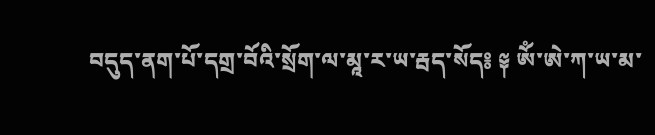བདུད་ནག་པོ་དགྲ་བོའི་སྲོག་ལ་མཱ་ར་ཡ་རྦད་སོད༔ ༈ ཨོཾ་ཨེ་ཀ་ཡ་མ་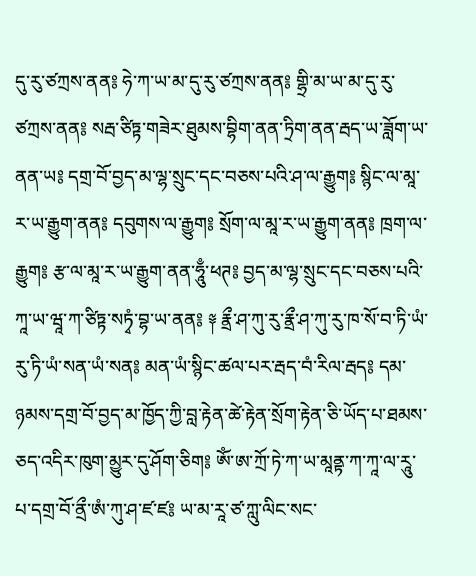དུ་རུ་ཙཀྲས་ནན༔ ཧེ་ཀ་ཡ་མ་དུ་རུ་ཙཀྲས་ནན༔ གྷྲི་མ་ཡ་མ་དུ་རུ་ཙཀྲས་ནན༔ སརྦ་ཙིཏྟ་གཟེར་ཐུམས་བྷིག་ནན་ཏྲིག་ནན་རྦད་ཡ་ཟློག་ཡ་ནན་ཡ༔ དགྲ་བོ་བྱད་མ་ལྷ་སྲུང་དང་བཅས་པའི་ཤ་ལ་རྒྱུག༔ སྙིང་ལ་མཱ་ར་ཡ་རྒྱུག་ནན༔ དབུགས་ལ་རྒྱུག༔ སྲོག་ལ་མཱ་ར་ཡ་རྒྱུག་ནན༔ ཁྲག་ལ་རྒྱུག༔ རྩ་ལ་མཱ་ར་ཡ་རྒྱུག་ནན་ཧཱུྃ་ཕཊ༔ བྱད་མ་ལྷ་སྲུང་དང་བཅས་པའི་ཀཱ་ཡ་ཝཱ་ཀ་ཙིཏྟ་སཏྭཾ་བྷ་ཡ་ནན༔ ༈ རྣྲྀ་ཤ་ཀུ་རུ་རྣྲྀ་ཤ་ཀུ་རུ་ཁ་སོ་བ་ཏི་ཡཾ་རུ་ཏི་ཡཾ་སན་ཡཾ་སན༔ མན་ཡཾ་སྙིང་ཚལ་པར་རྦད་བཾ་རིལ་རྦད༔ དམ་ཉམས་དགྲ་བོ་བྱད་མ་ཁྱོད་ཀྱི་བླ་རྟེན་ཚེ་རྟེན་སྲོག་རྟེན་ཅི་ཡོད་པ་ཐམས་ཅད་འདིར་ཁུག་མྱུར་དུ་ཤོག་ཅིག༔ ཨོཾ་ཨ་ཀྲོ་ཏེ་ཀ་ཡ་མཱནྟ་ཀ་ཀཱ་ལ་རཱུ་པ་དགྲ་བོ་ནྲྀ་ཨཾ་ཀུ་ཤ་ཛ་ཛ༔ ཡ་མ་རཱ་ཙ་ཀླུ་ལིང་སང་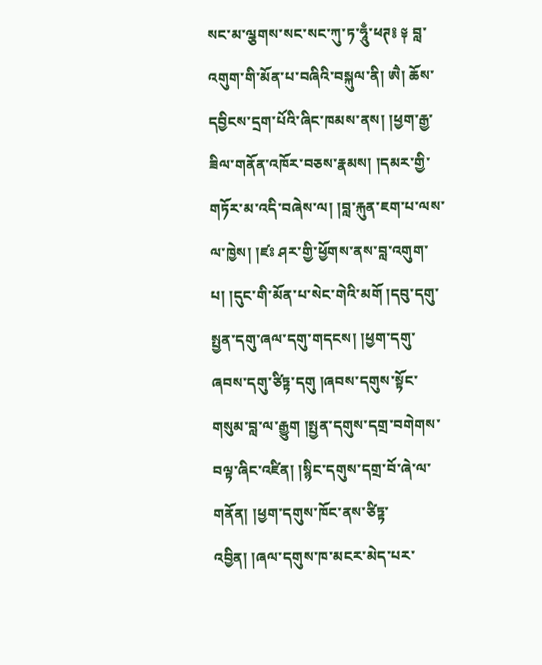སང་མ་ལྕགས་སང་སང་ཀུ་ཏ་ཧཱུྃ་ཕཊ༔ ༈ བླ་འགུག་གི་མོན་པ་བཞིའི་བསྐུལ་ནི། ཨཻ། ཆོས་དབྱིངས་དྲག་པོའི་ཞིང་ཁམས་ནས། །ཕྱག་རྒྱ་ཟིལ་གནོན་འཁོར་བཅས་རྣམས། །དམར་གྱི་གཏོར་མ་འདི་བཞེས་ལ། །བླ་རྐུན་ཇག་པ་ལས་ལ་ཁྱེས། །ཛཿ ཤར་གྱི་ཕྱོགས་ནས་བླ་འགུག་པ། །དུང་གི་མོན་པ་སེང་གེའི་མགོ །དབུ་དགུ་སྤྱན་དགུ་ཞལ་དགུ་གདངས། །ཕྱག་དགུ་ཞབས་དགུ་ཙིཏྟ་དགུ །ཞབས་དགུས་སྟོང་གསུམ་བླ་ལ་རྒྱུག །སྤྱན་དགུས་དགྲ་བགེགས་བལྟ་ཞིང་འཛིན། །སྙིང་དགུས་དགྲ་བོ་ཞེ་ལ་གནོན། །ཕྱག་དགུས་ཁོང་ནས་ཙིཏྟ་འབྱིན། །ཞལ་དགུས་ཁ་མངར་མེད་པར་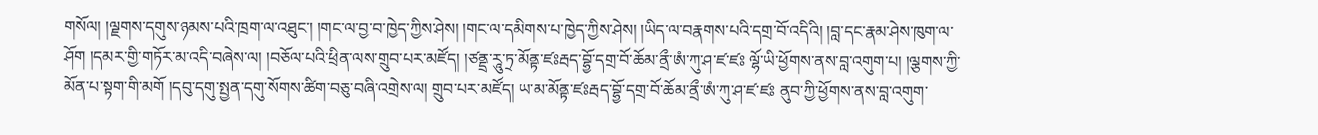གསོལ། །ལྗགས་དགུས་ཉམས་པའི་ཁྲག་ལ་འཐུང་། །གང་ལ་བྱ་བ་ཁྱེད་ཀྱིས་ཤེས། །གང་ལ་དམིགས་པ་ཁྱེད་ཀྱིས་ཤེས། །ཡིད་ལ་བརྣགས་པའི་དགྲ་བོ་འདིའི། །བླ་དང་རྣམ་ཤེས་ཁུག་ལ་ཤོག །དམར་གྱི་གཏོར་མ་འདི་བཞེས་ལ། །བཅོལ་པའི་ཕྲིན་ལས་གྲུབ་པར་མཛོད། །ཙནྡྲ་རཱུ་ཏྲ་མོནྟ་ཛཿརྦད་བྷྱོ་དགྲ་བོ་ཆོམ་ནྲྀ་ཨཾ་ཀུ་ཤ་ཛ་ཛཿ ལྷོ་ཡི་ཕྱོགས་ནས་བླ་འགུག་པ། །ལྕགས་ཀྱི་མོན་པ་སྟག་གི་མགོ །དབུ་དགུ་སྤྱན་དགུ་སོགས་ཚིག་བཅུ་བཞི་འགྲེས་ལ། གྲུབ་པར་མཛོད། ཡ་མ་མོནྟ་ཛཿརྦད་བྷྱོ་དགྲ་བོ་ཆོམ་ནྲྀ་ཨཾ་ཀུ་ཤ་ཛ་ཛཿ ནུབ་ཀྱི་ཕྱོགས་ནས་བླ་འགུག་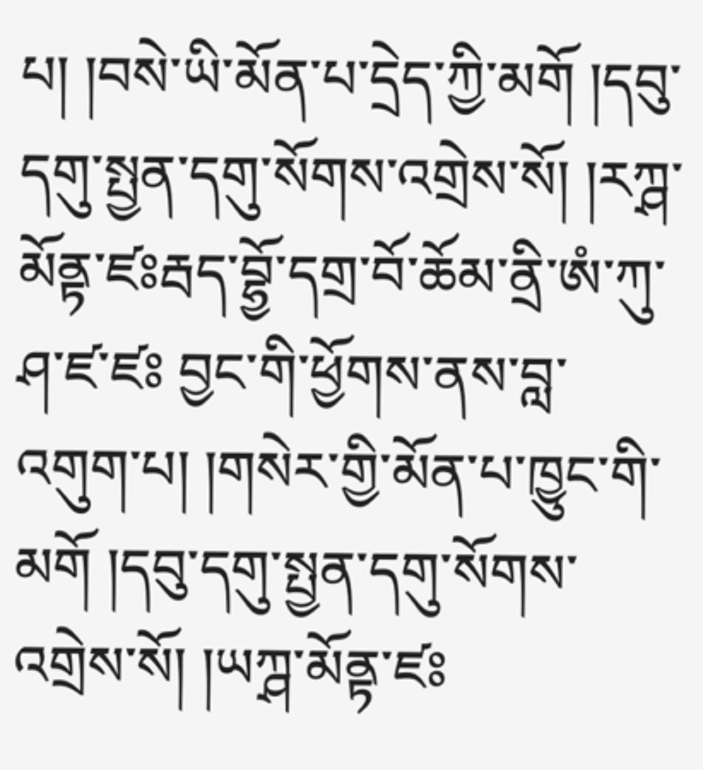པ། །བསེ་ཡི་མོན་པ་དྲེད་ཀྱི་མགོ །དབུ་དགུ་སྤྱན་དགུ་སོགས་འགྲེས་སོ། །རཀྴ་མོནྟ་ཛཿརྦད་བྷྱོ་དགྲ་བོ་ཆོམ་ནྲི་ཨཾ་ཀུ་ཤ་ཛ་ཛཿ བྱང་གི་ཕྱོགས་ནས་བླ་འགུག་པ། །གསེར་གྱི་མོན་པ་ཁྱུང་གི་མགོ །དབུ་དགུ་སྤྱན་དགུ་སོགས་འགྲེས་སོ། །ཡཀྴ་མོནྟ་ཛཿ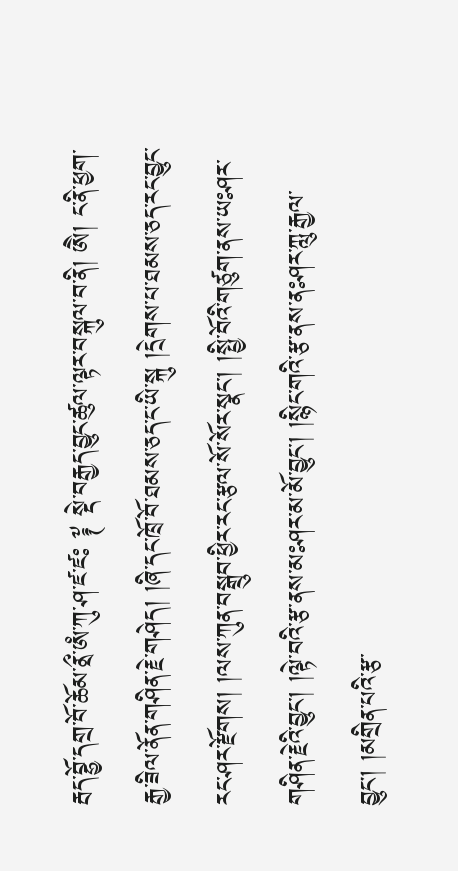རྦད་བྷྱོ་དགྲ་བོ་ཆོམ་ནྲྀ་ཨཾ་ཀུ་ཤ་ཛ་ཛཿ ༈ སྡེ་བརྒྱད་བྱུང་ཚུལ་ལྟར་བསྐུལ་བ་ནི། ཨཻ། ང་ནི་ཕྱག་རྒྱ་ཟིལ་ནོན་གཤིན་རྗེ་གཤེད། །ཞི་དང་ཁྲོ་བོ་ཐམས་ཅད་ང་ཡི་སྐུ །དྲེགས་པ་ཐམས་ཅད་རང་བྱུང་རང་ཤར་རྫོགས། །ལས་ཀུན་བསྒྲུབ་ཕྱིར་རང་རྩལ་སོ་སོར་སྣང་། །སྤྱི་བོའི་གཙུག་ནས་ཡཿཤར་གཤིན་རྗེའི་བྱུང་། །ལྟེ་བའི་རྩ་ནས་མཿཤར་མ་མོ་བྱུང་། །སྙིང་གའི་རྩ་ནས་ནཿཤར་ཀླུ་རྒྱལ་བྱུང། །མགྲིན་པའི་རྩ་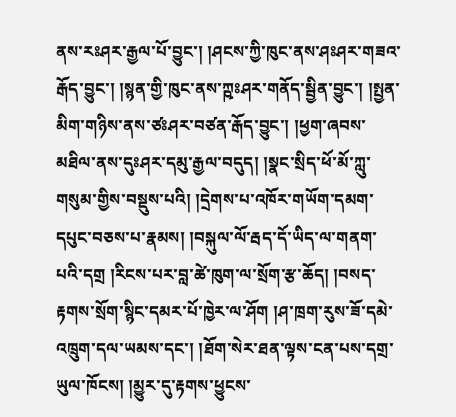ནས་རཿཤར་རྒྱལ་པོ་བྱུང་། །ཤངས་ཀྱི་ཁུང་ནས་ཤཿཤར་གཟའ་རྒོད་བྱུང་། །སྙན་གྱི་ཁུང་ནས་ཀྵཿཤར་གནོད་སྦྱིན་བྱུང་། །སྤྱན་མིག་གཉིས་ནས་ཙཿཤར་བཙན་རྒོད་བྱུང་། །ཕྱག་ཞབས་མཐིལ་ནས་དུཿཤར་དམུ་རྒྱལ་བདུད། །སྣང་སྲིད་ཕོ་མོ་ཀླུ་གསུམ་གྱིས་བསྡུས་པའི། །དྲེགས་པ་འཁོར་གཡོག་དམག་དཔུང་བཅས་པ་རྣམས། །བསྐུལ་ལོ་རྦད་དོ་ཡིད་ལ་གནག་པའི་དགྲ །རིངས་པར་བླ་ཚེ་ཁུག་ལ་སྲོག་རྩ་ཆོད། །བསད་རྟགས་སྲོག་སྙིང་དམར་པོ་ཁྱེར་ལ་ཤོག །ཤ་ཁྲག་རུས་ཟོ་དམེ་འཁྲུག་དལ་ཡམས་དང་། །ཐོག་སེར་ཐན་ལྟས་ངན་པས་དགྲ་ཡུལ་ཁོངས། །མྱུར་དུ་རྟགས་ཕྱུངས་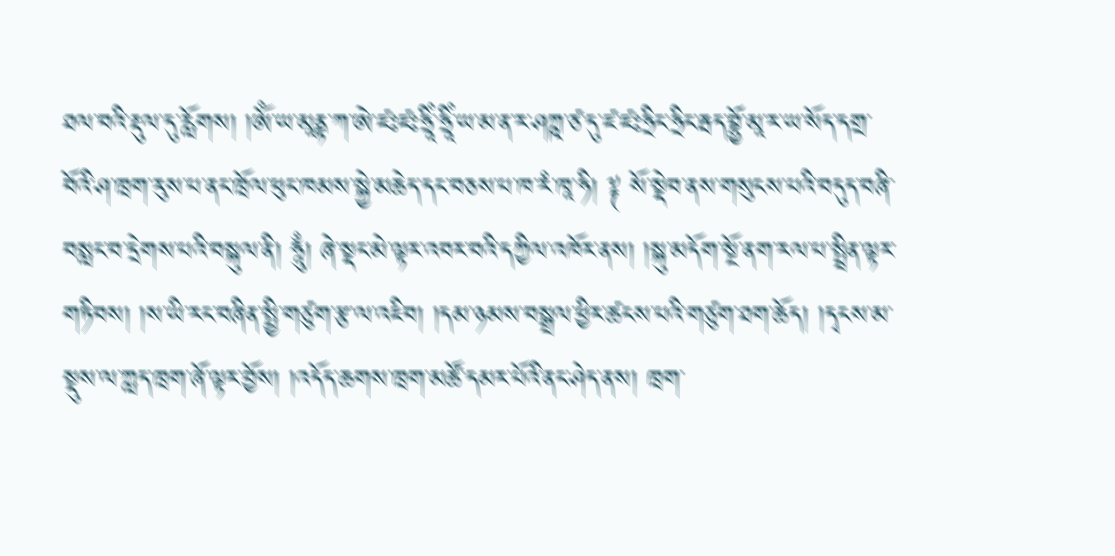ཐལ་བའི་རྡུལ་དུ་རློགས། །ཨོཾ་ཡ་མཱནྟ་ཀ་ཨེ་ཛཿཛཿཧྲཱིཾ་ཧྲཱིཾ་ཡ་མ་ན་ར་ཤཀྵ་ཙ་དུ་ཛ་ཛཿཧྲིང་ཧྲིང་རྦད་བྷྱོ་མཱ་ར་ཡ་སོད་དགྲ་བོའི་ཤ་ཁྲག་རུས་པ་ནང་ཁྲོལ་ཕུང་ཁམས་སྐྱེ་མཆེད་དང་བཅས་པ་ཁ་རཾ་ཁཱ་ཧི། ༈ སོ་སྡེབ་ནས་གསུངས་པའི་བདུད་བཞི་བསླང་བ་དྲེགས་པའི་བསྐུལ་ནི། ཧཱུྃ། ཞེ་སྡང་མེ་ལྟར་འབར་བའི་དཀྱིལ་འཁོར་ནས། །སྐུ་མདོག་སྔོ་ནག་རལ་པ་སྤྲིན་ལྟར་གཏིབས། །ས་ཡི་རང་བཞིན་སྤྱི་གཙུག་རྩ་ལ་འཇིབ། །དམ་ཉམས་བསྒྲལ་ཕྱིར་ཚངས་པའི་གཙུག་ཐག་ཆོད། །དྭངས་མ་སྡུས་ལ་ཀླད་ཁྲག་ཞོ་ལྟར་བྱོས། །འདོད་ཆགས་ཁྲག་མཚོ་དམར་པོའི་ནང་ཤེད་ནས། ཁྲག་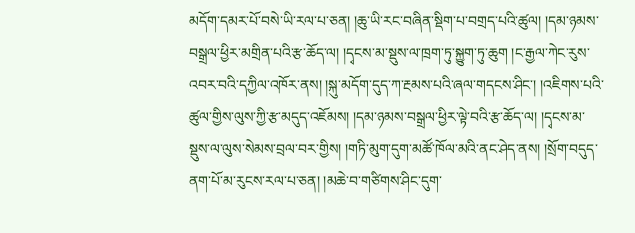མདོག་དམར་པོ་བསེ་ཡི་རལ་པ་ཅན། །ཆུ་ཡི་རང་བཞིན་སྡིག་པ་བགྲད་པའི་ཚུལ། །དམ་ཉམས་བསྒྲལ་ཕྱིར་མགྲིན་པའི་རྩ་ཆོད་ལ། །དྭངས་མ་སྡུས་ལ་ཁྲག་ཏུ་སྐྱུག་ཏུ་ཆུག །ང་རྒྱལ་ཀེང་རུས་འབར་བའི་དཀྱིལ་འཁོར་ནས། །སྐུ་མདོག་དུད་ཀ་རྔམས་པའི་ཞལ་གདངས་ཤིང་། །འཇིགས་པའི་ཚུལ་གྱིས་ལུས་ཀྱི་རྩ་མདུད་འཇོམས། །དམ་ཉམས་བསྒྲལ་ཕྱིར་ལྟེ་བའི་རྩ་ཆོད་ལ། །དྭངས་མ་སྡུས་ལ་ལུས་སེམས་བྲལ་བར་གྱིས། །གཏི་མུག་དུག་མཚོ་ཁོལ་མའི་ནང་ཤེད་ནས། །སྲོག་བདུད་ནག་པོ་མ་རུངས་རལ་པ་ཅན། །མཆེ་བ་གཙིགས་ཤིང་དུག་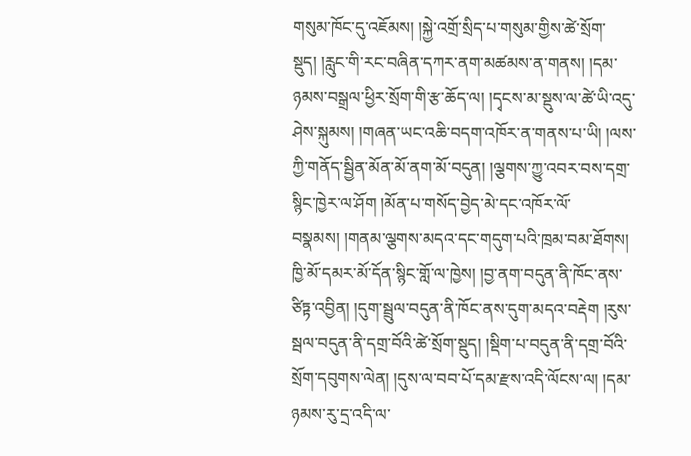གསུམ་ཁོང་དུ་འཇོམས། །སྐྱེ་འགྲོ་སྲིད་པ་གསུམ་གྱིས་ཚེ་སྲོག་སྡུད། །རླུང་གི་རང་བཞིན་དཀར་ནག་མཚམས་ན་གནས། །དམ་ཉམས་བསྒྲལ་ཕྱིར་སྲོག་གི་རྩ་ཆོད་ལ། །དྭངས་མ་སྡུས་ལ་ཚེ་ཡི་འདུ་ཤེས་སྐུམས། །གཞན་ཡང་འཆི་བདག་འཁོར་ན་གནས་པ་ཡི། །ལས་ཀྱི་གནོད་སྦྱིན་མོན་མོ་ནག་མོ་བདུན། །ལྕགས་ཀྱུ་འབར་བས་དགྲ་སྙིང་ཁྱེར་ལ་ཤོག །མོན་པ་གསོད་བྱེད་མེ་དང་འཁོར་ལོ་བསྣམས། །གནམ་ལྕགས་མདའ་དང་གདུག་པའི་ཁྲམ་བམ་ཐོགས། ཁྱི་མོ་དམར་མོ་དོན་སྙིང་གློ་ལ་ཁྱེས། །བྱ་ནག་བདུན་ནི་ཁོང་ནས་ཙིཏྟ་འབྱིན། །དུག་སྦྲུལ་བདུན་ནི་ཁོང་ནས་དུག་མདའ་བརྡེག །རུས་སྦལ་བདུན་ནི་དགྲ་བོའི་ཚེ་སྲོག་སྡུད། །སྡིག་པ་བདུན་ནི་དགྲ་བོའི་སྲོག་དབུགས་ལེན། །དུས་ལ་བབ་པོ་དམ་རྫས་འདི་ལོངས་ལ། །དམ་ཉམས་རུ་དྲ་འདི་ལ་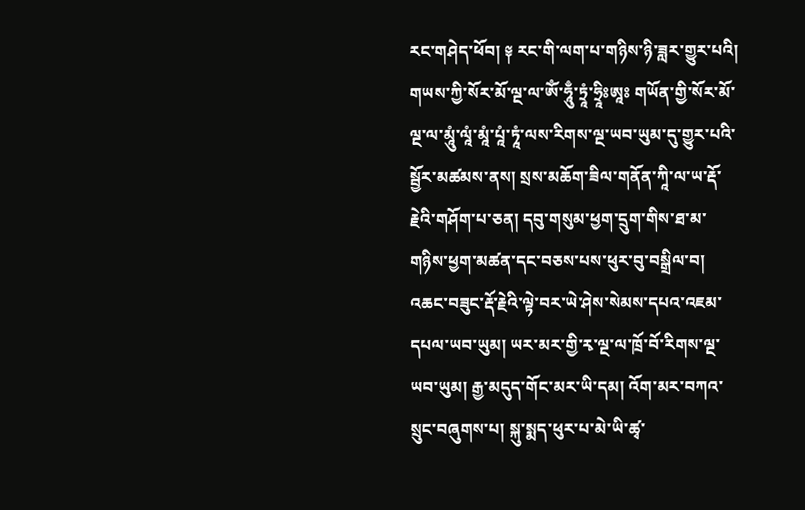རང་གཤེད་ཕོབ། ༈ རང་གི་ལག་པ་གཉིས་ཉི་ཟླར་གྱུར་པའི། གཡས་ཀྱི་སོར་མོ་ལྔ་ལ་ཨོཾ་ཧཱུྃ་ཏྲཱཾ་ཧྲཱིཿཨཱཿ གཡོན་གྱི་སོར་མོ་ལྔ་ལ་མཱུཾ་ལཱཾ་མཱཾ་པཱཾ་ཏཱཾ་ལས་རིགས་ལྔ་ཡབ་ཡུམ་དུ་གྱུར་པའི་སྦྱོར་མཚམས་ནས། སྲས་མཆོག་ཟིལ་གནོན་ཀཱི་ལ་ཡ་རྡོ་རྗེའི་གཤོག་པ་ཅན། དབུ་གསུམ་ཕྱག་དྲུག་གིས་ཐ་མ་གཉིས་ཕྱག་མཚན་དང་བཅས་པས་ཕུར་བུ་བསྒྲིལ་བ། འཆང་བཟུང་རྡོ་རྗེའི་ལྟེ་བར་ཡེ་ཤེས་སེམས་དཔའ་འཇམ་དཔལ་ཡབ་ཡུམ། ཡར་མར་གྱི་རྭ་ལྔ་ལ་ཁྲོ་བོ་རིགས་ལྔ་ཡབ་ཡུམ། རྒྱ་མདུད་གོང་མར་ཡི་དམ། འོག་མར་བཀའ་སྲུང་བཞུགས་པ། སྐུ་སྨད་ཕུར་པ་མེ་ཡི་ཚྭ་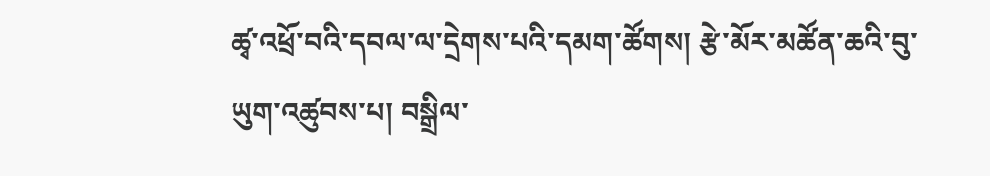ཚྭ་འཕྲོ་བའི་དབལ་ལ་དྲེགས་པའི་དམག་ཚོགས། རྩེ་མོར་མཚོན་ཆའི་བུ་ཡུག་འཚུབས་པ། བསྒྲིལ་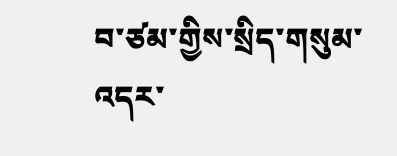བ་ཙམ་གྱིས་སྲིད་གསུམ་འདར་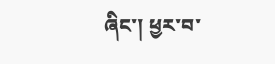ཞིང་། ཕྱར་བ་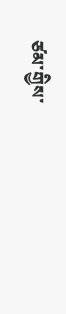ཙམ་གྱིས་